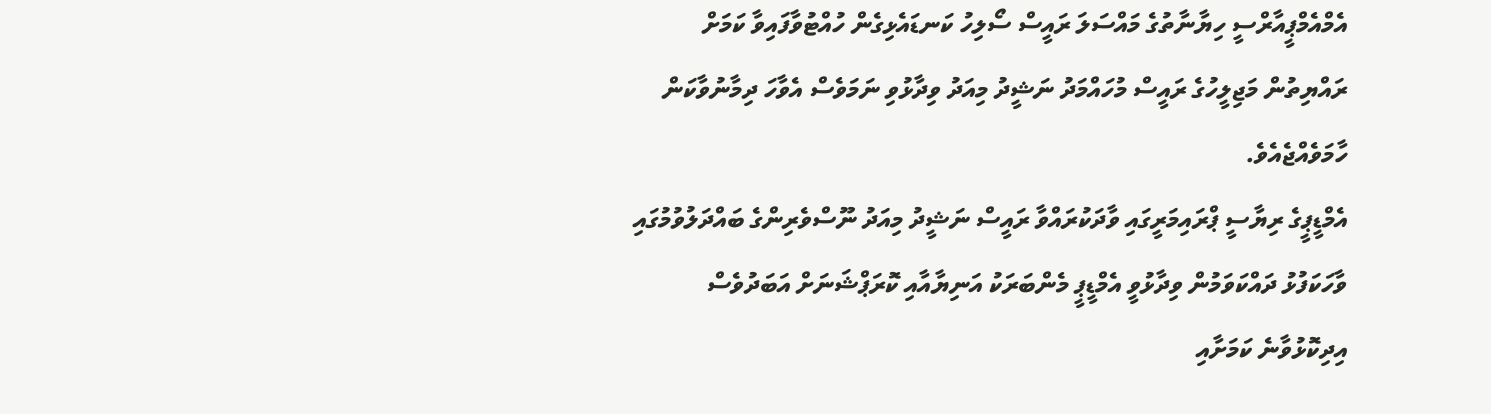އެމްއެމްޕީއާރްސީ ހިޔާނާތުގެ މައްސަލަ ރައީސް ސޯލިހު ކަނޑައެޅިގެން ހުއްޓުވާފައިވާ ކަމަށް ރައްޔިތުން މަޖިލީހުގެ ރައީސް މުހައްމަދު ނަޝީދު މިއަދު ވިދާޅުވި ނަމަވެސް އެވާހަ ދިމާނުވާކަން ހާމަވެއްޖެއެވެ.
އެމްޑީޕީގެ ރިޔާސީ ޕްރައިމަރީގައި ވާދަކުރައްވާ ރައީސް ނަޝީދު މިއަދު ނޫސްވެރިންގެ ބައްދަލުވުމުގައި ވާހަކަފުޅު ދައްކަވަމުން ވިދާޅުވީ އެމްޑީޕީ މެންބަރަކު އަނިޔާއާއި ކޮރަޕްޝަނަށް އަބަދުވެސް އިދިކޮޅުވާނެ ކަމަށާއި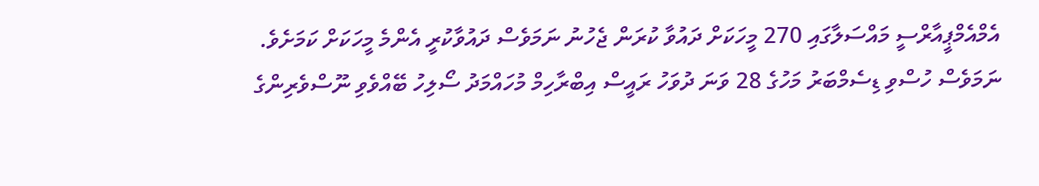އެމްއެމްޕީއާރްސީ މައްސަލާގައި 270 މީހަކަށް ދައުވާ ކުރަން ޖެހުނު ނަމަވެސް ދައުވާކުރީ އެންމެ މީހަކަށް ކަމަށެވެ.
ނަމަވެސް ހުސްވި ޑިސެމްބަރު މަހުގެ 28 ވަނަ ދުވަހު ރައީސް އިބްރާހިމް މުހައްމަދު ސޯލިހު ބޭއްވެވި ނޫސްވެރިންގެ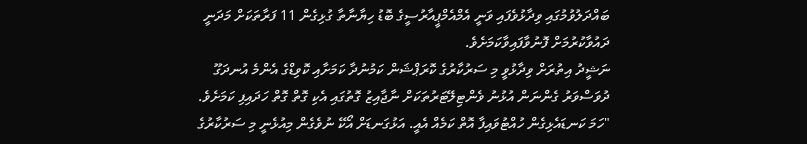ބައްދަލުވުމުގައި ވިދާޅުވެފައި ވަނީ އެމްއެމްޕީއާރުސީގެ ބޮޑު ހިޔާނާތާ ގުޅިގެން 11 ފަރާތަކަށް މަދަނީ ދައުވާކުރުމަށް ފޮނުވާފައިވާކަމަށެވެ.
ނަޝީދު އިތުރަށް ވިދާޅުވީ މި ސަރުކާރުގެ ކޮރަޕްޝަން ކަމުނުދާ ކަމަށާއި ކޮވިޑްގެ އެންމެ އުނދަގޫ ދުވަސްވަރު ގެންނަން އުޅުނު ވެންޓިލޭޓަރުތަކަށް ނާޖާއިޒު ގޮތުގައި އެކި ގޮތް ގޮތް ހަދައިފި ކަމަށެވެ.
"ހަމަ ކަނޑައެޅިގެން ހުއްޓުވައިފާ އޮތް ކަމެއް އެއީ. އަޅުގަނޑަށް އޯކޭ ނުވެގެން މިއުޅެނީ މި ސަރުކާރުގެ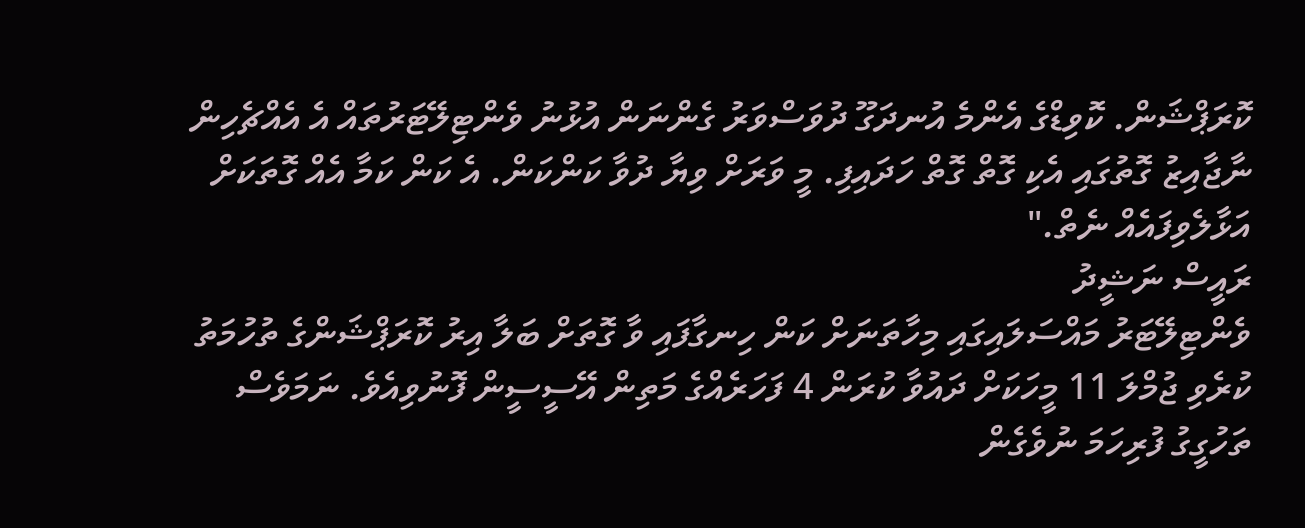ކޮރަޕްޝަން. ކޮވިޑްގެ އެންމެ އުނދަގޫ ދުވަސްވަރު ގެންނަން އުޅުނު ވެންޓިލޭޓަރުތައް އެ އެއްޗެހިން ނާޖާއިޒު ގޮތުގައި އެކި ގޮތް ގޮތް ހަދައިފި. މީ ވަރަށް ވިޔާ ދުވާ ކަންކަން. އެ ކަން ކަމާ އެއް ގޮތަކަށް އަޅާލެވިފައެއް ނެތް."
ރައީސް ނަޝީދު
ވެންޓިލޭޓަރު މައްސަލައިގައި މިހާތަނަށް ކަން ހިނގާފައި ވާ ގޮތަށް ބަލާ އިރު ކޮރަޕްޝަންގެ ތުހުމަތު ކުރެވި ޖުމްލަ 11 މީހަކަށް ދައުވާ ކުރަން 4 ފަހަރެއްގެ މަތިން އޭސީސީން ފޮނުވިއެވެ. ނަމަވެސް ތަހުގީގު ފުރިހަމަ ނުވެގެން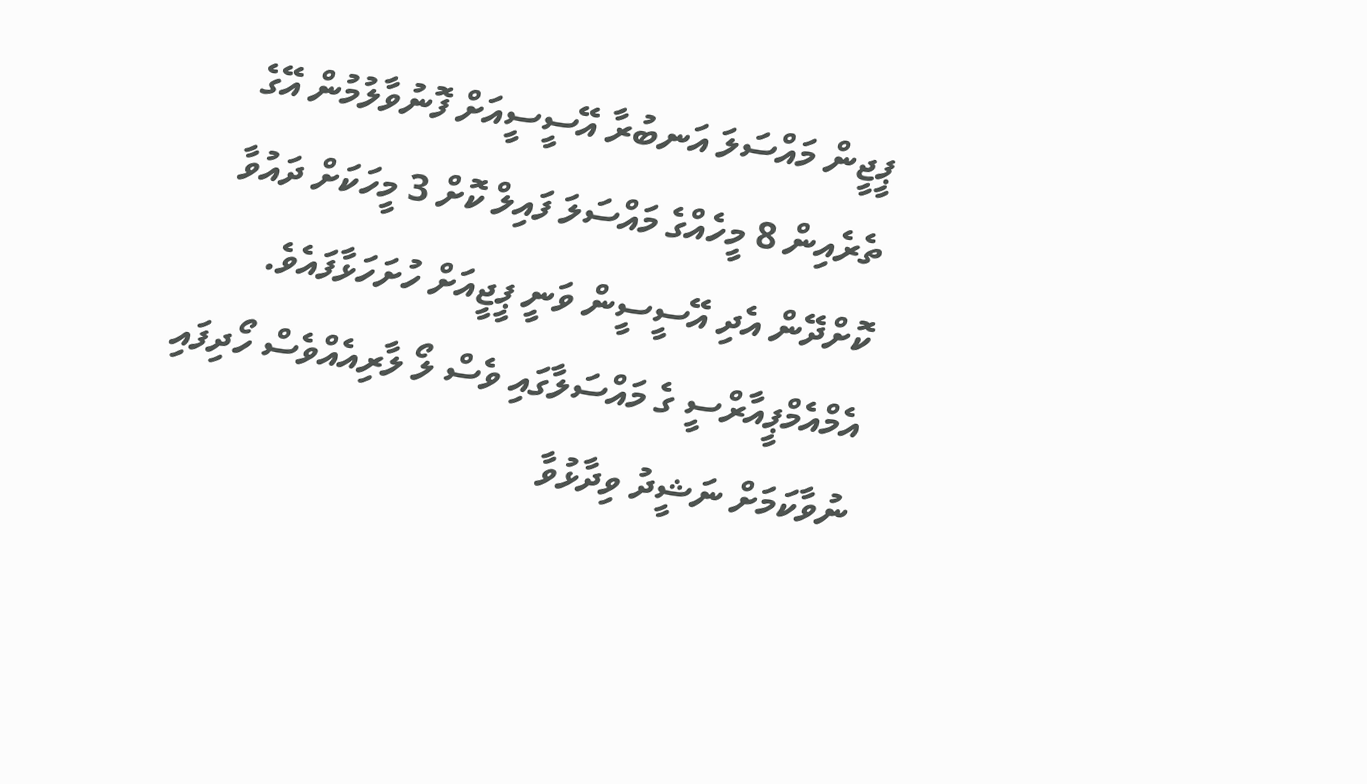ޕީޖީން މައްސަލަ އަނބުރާ އޭސީސީއަށް ފޮނުވާލުމުން އޭގެ ތެރެއިން 8 މީހެއްގެ މައްސަލަ ފައިލް ކޮށް 3 މީހަކަށް ދައުވާ ކޮށްދޭން އެދި އޭސީސީން ވަނީ ޕީޖީއަށް ހުށަހަޅާފައެވެ.
އެމްއެމްޕީއާރްސީ ގެ މައްސަލާގައި ވެސް ލޯ ލާރިއެއްވެސް ހޯދިފައި ނުވާކަމަށް ނަޝީދު ވިދާޅުވާ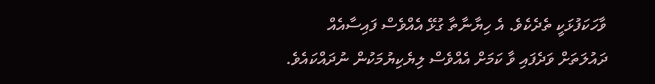ވާހަކަފުޅަކީ ތެދެކެވެ. އެ ހިޔާނާތާ ގުޅޭ އެއްވެސް ފައިސާއެއް ދައުލަތަށް ވަދެފައި ވާ ކަމަށް އެއްވެސް ލިޔެކިޔުމަކުން ނުދައްކައެވެ.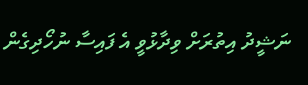ނަޝީދު އިތުރަށް ވިދާޅުވީ އެ ފައިސާ ނުހޯދިގެން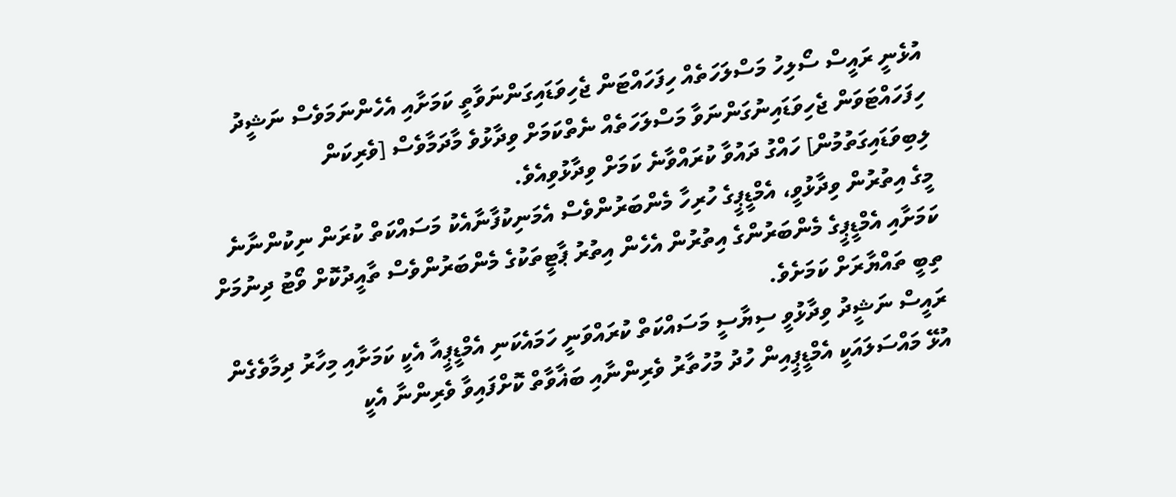އުޅެނީ ރައީސް ސޯލިހު މަސްލަހަތެއް ހިފަހައްޓަން ޖެހިވަޑައިގަންނަވާތީ ކަމަށާއި އެހެންނަމަވެސް ނަޝީދު ހިފަހައްޓަވަން ޖެހިވަޑައިނުގަންނަވާ މަސްލަހަތެއް ނެތްކަމަށް ވިދާޅުވެ މާދަމާވެސް [ވެރިކަން ލިބިވަޑައިގަތުމުން] ހައްގު ދައުވާ ކުރައްވާނެ ކަމަށް ވިދާޅުވިއެވެ.
މީގެ އިތުރުން ވިދާޅުވީ، އެމްޑީޕީގެ ހުރިހާ މެންބަރުންވެސް އެމަނިކުފާނާއެކު މަސައްކަތް ކުރަން ނިކުންނާނެ ކަމަށާއި އެމްޑީޕީގެ މެންބަރުންގެ އިތުރުން އެހެން އިތުރު ޕާޓީތަކުގެ މެންބަރުންވެސް ތާއީދުކޮށް ވޯޓު ދިނުމަށް ތިބީ ތައްޔާރަށް ކަމަށެވެ.
ރައީސް ނަޝީދު ވިދާޅުވީ ސިޔާސީ މަސައްކަތް ކުރައްވަނީ ހަމައެކަނި އެމްޑީޕީއާ އެކީ ކަމަށާއި މިހާރު ދިމާވެގެން އުޅޭ މައްސަލައަކީ އެމްޑީޕީއިން ހުދު މުހުތާރު ވެރިންނާއި ބަޣާވާތް ކޮށްފައިވާ ވެރިންނާ އެކީ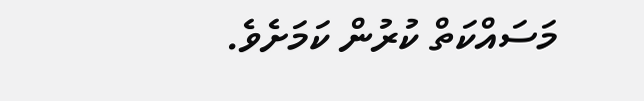މަސައްކަތް ކުރުން ކަމަށެވެ.